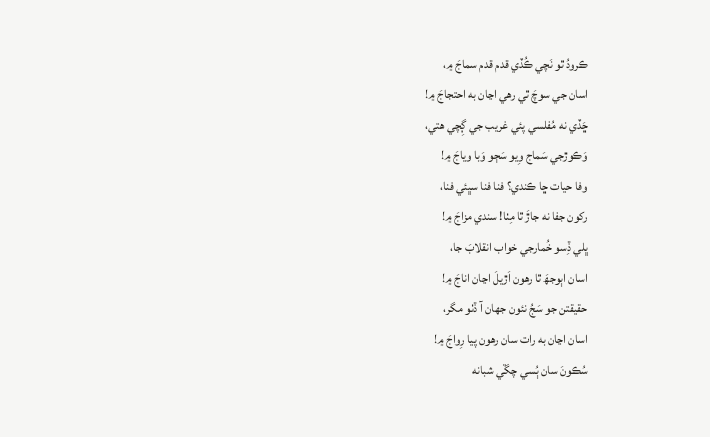ڪرودُ ٿو نَچي ڪُڏي قدم قدم سماجَ ۾،
اسان جي سوچَ ٿي رهي اڃان به احتجاجَ ۾!
ڇَڏي نه مُفلسي پئي غريب جي ڳِچي هتي،
وَڪوڙجي سَماج وِيو سَڄو وَبا وياجَ ۾!
وفا حيات ڇا ڪندي؟ فنا فنا سڀئي فنا،
رکون جفا نه جاڙَ ٿا مِٺا! سندي مزاجَ ۾!
ڀلي ڏِسو خُمارجي خواب انقلابَ جا،
اسان اٻوجھَ ٿا رهون اَڙيلَ اڃان اناجَ ۾!
حقيقتن جو سَجُ نئون جهان آ ڏٺو مگر،
اسان اڃان به رات سان رهون پيا رِواجَ ۾!
سُڪونَ سان ٻُسي چڱي شبانه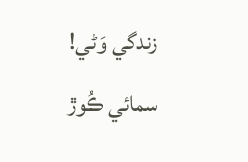زندگي وَڻي!
سمائي ڪُوڙ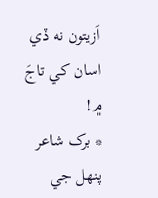اَزيتون نه ڏي اسان کي تاجَ ۾!
* برک شاعر پنهل جي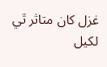غزل کان متاثر ٿي لکيل